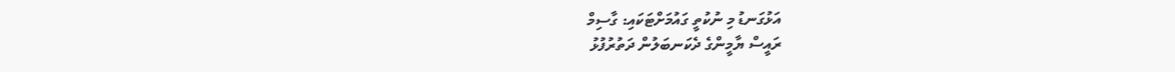އަޅުގަނޑު މި ނުކުތީ ގައުމަށްޓަކައި: ގާސިމް
ރައީސް ޔާމީންގެ ދެކަނބަލުން ދަތުރުފުޅު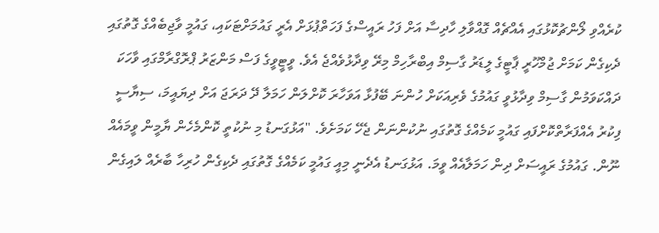ކުރެއްވި ލޯންޗުކޮޅުގައި އެއްޗެއް ގޮއްވާލި ހާދިސާ އަށް ފަހު ރައީސްގެ ފަހަތްޕުޅަށް އެރީ ގައުމަށްޓަކައި، ގައުމީ ވާޖިބެއްގެ ގޮތުގައި ދެކިގެން ކަމަށް ޖުމްހޫރީ ޕާޓީގެ ލީޑަރު ގާސިމް އިބްރާހިމް މިރޭ ވިދާޅުވެއްޖެ އެވެ. ވީޓީވީގެ ފަސް މަންޒަރު ޕްރޮގްރާމްގައި ވާހަކަ ދައްކަވަމުން ގާސިމް ވިދާޅުވީ ގައުމުގެ ވެރިއަކަށް ހުންނަ ބޭފުޅާ އަވަހާރަ ކޮށްލަން ހަމަލާ ދޭ ދަރަޖަ އަށް ދިޔައީމަ، ސިޔާސީ ފިކުރު އެއްފަރާތްކޮށްފައި ގައުމީ ކަމެއްގެ ގޮތުގައި ނުކުންނަން ޖެހޭ ކަމަށެވެ. "އަޅުގަނޑު މި ނުކުތީ ކޮންމެހެން ޔާމީން ވީމައެއް ނޫން. ގައުމުގެ ރައީސަށް ދިން ހަމަލާއެއް ވީމަ. އަޅުގަނޑު އެދެނީ މިއީ ގައުމީ ކަމެއްގެ ގޮތުގައި ދެކިގެން ހުރިހާ ބާރެއް ލައިގެން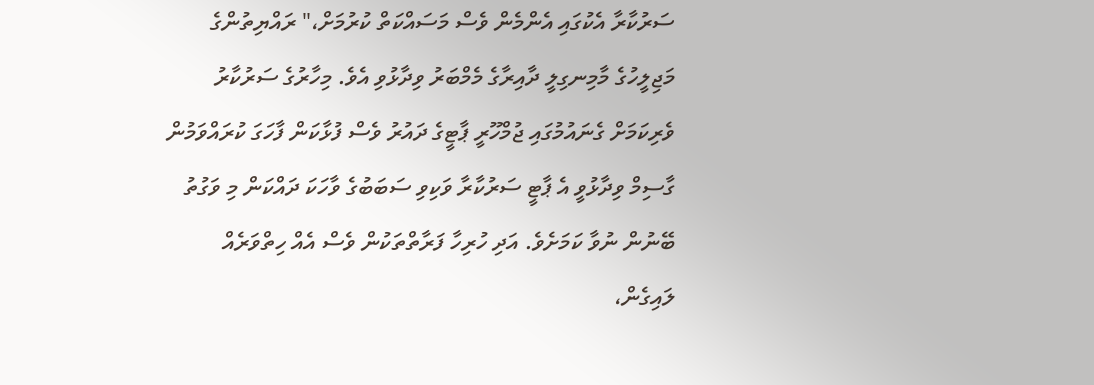ސަރުކާރާ އެކުގައި އެންމެން ވެސް މަސައްކަތް ކުރުމަށް،" ރައްޔިތުންގެ މަޖިލީހުގެ މާމިނގިލީ ދާއިރާގެ މެމްބަރު ވިދާޅުވި އެވެ. މިހާރުގެ ސަރުކާރު ވެރިކަމަށް ގެނައުމުގައި ޖުމްހޫރީ ޕާޓީގެ ދައުރު ވެސް ފުޅާކަން ފާހަގަ ކުރައްވަމުން ގާސިމް ވިދާޅުވީ އެ ޕާޓީ ސަރުކާރާ ވަކިވި ސަބަބުގެ ވާހަކަ ދައްކަން މި ވަގުތު ބޭނުން ނުވާ ކަމަށެވެ. އަދި ހުރިހާ ފަރާތްތަކުން ވެސް އެއް ހިތްވަރެއް ލައިގެން،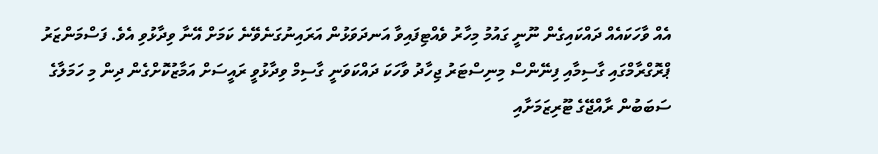އެއް ވާހަކައެއް ދައްކައިގެން ނޫނީ ގައުމު މިހާރު ވެއްޓިފައިވާ އަނދަވަޅުން އަރައިނުގަނެވޭނެ ކަމަށް އޭނާ ވިދާޅުވި އެވެ. ފަސްމަންޒަރު ޕްރޮގްރާމްގައި ގާސިމާއި ފިނޭންސް މިނިސްޓަރު ޖިހާދު ވާހަކަ ދައްކަވަނީ ގާސިމް ވިދާޅުވީ ރައީސަށް އަމާޒުކޮށްގެން ދިން މި ހަމަލާގެ ސަބަބުން ރާއްޖޭގެ ޓޫރިޒަމަށާއި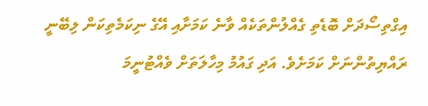އިގްތިސޯދަށް ބޮޑެތި ގެއްލުންތަކެއް ވާނެ ކަމަށާއި އޭގެ ނިކަމެތިކަން ލިބޭނީ ރައްޔިތުންނަށް ކަމަށެވެ. އަދި ގައުމު މިހާލަތަށް ވެއްޓުނީމަ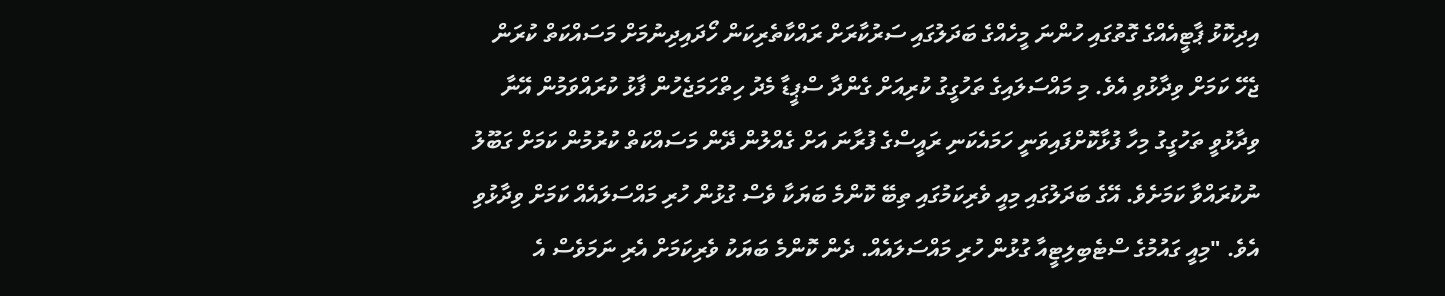އިދިކޮޅު ޕާޓީއެއްގެ ގޮތުގައި ހުންނަ މީހެއްގެ ބަދަލުގައި ސަރުކާރަށް ރައްކާތެރިކަން ހޯދައިދިނުމަށް މަސައްކަތް ކުރަން ޖެހޭ ކަމަށް ވިދާޅުވި އެވެ. މި މައްސަލައިގެ ތަހުގީގު ކުރިއަށް ގެންދާ ސްޕީޑާ މެދު ހިތްހަމަޖެހުން ފާޅު ކުރައްވަމުން އޭނާ ވިދާޅުވީ ތަހުގީގު މިހާ ފުޅާކޮށްފައިވަނީ ހަމައެކަނި ރައީސްގެ ފުރާނަ އަށް ގެއްލުން ދޭން މަސައްކަތް ކުރުމުން ކަމަށް ގަބޫލު ނުކުރައްވާ ކަމަށެވެ. އޭގެ ބަދަލުގައި މިއީ ވެރިކަމުގައި ތިބޭ ކޮންމެ ބަޔަކާ ވެސް ގުޅުން ހުރި މައްސަލައެއް ކަމަށް ވިދާޅުވި އެވެ. "މިއީ ގައުމުގެ ސްޓެބިލިޓީއާ ގުޅުން ހުރި މައްސަލައެއް. ދެން ކޮންމެ ބަޔަކު ވެރިކަމަށް އެރި ނަމަވެސް އެ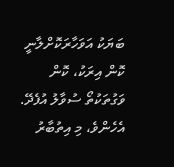ބަޔަކު އަވަހާރަކޮށްލާނީ ކޮން އިރަކު، ކޮން ވަގުތަކުތޯ ސުވާލު އުފެދޭ. އެހެންވެ، މި އިތުބާރު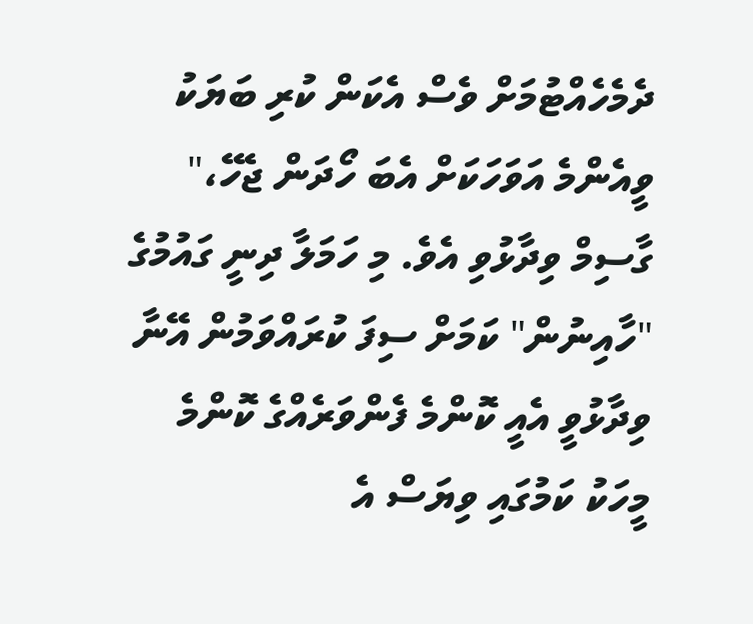ދެމެހެއްޓުމަށް ވެސް އެކަން ކުރި ބަޔަކު ވީއެންމެ އަވަހަކަށް އެބަ ހޯދަން ޖެހޭ،" ގާސިމް ވިދާޅުވި އެވެ. މި ހަމަލާ ދިނީ ގައުމުގެ "ހާއިނުން" ކަމަށް ސިފަ ކުރައްވަމުން އޭނާ ވިދާޅުވީ އެއީ ކޮންމެ ފެންވަރެއްގެ ކޮންމެ މީހަކު ކަމުގައި ވިޔަސް އެ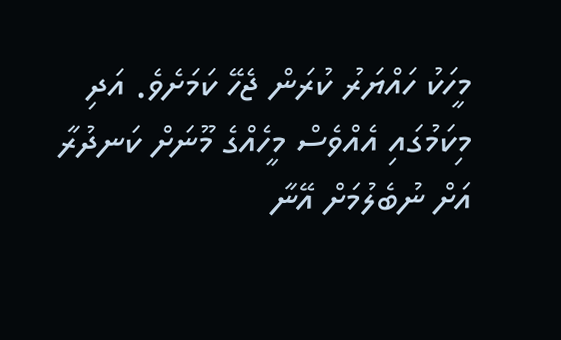މީހަކު ހައްޔަރު ކުރަން ޖެހޭ ކަމަށެވެ. އަދި މިކަމުގައި އެއްވެސް މީހެއްގެ މޫނަށް ކަނދުރާ އަށް ނުބެލުމަށް އޭނާ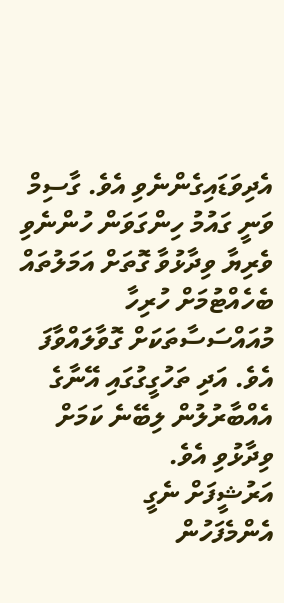އެދިވަޑައިގެންނެވި އެވެ. ގާސިމް ވަނީ ގައުމު ހިންގަވަން ހުންނެވި ވެރިޔާ ވިދާޅުވާ ގޮތަށް އަމަލުތައް ބެހެއްޓުމަށް ހުރިހާ މުއައްސަސާތަކަށް ގޮވާލައްވާފަ އެވެ. އަދި ތަހުގީގުގައި އޭނާގެ އެއްބާރުލުން ލިބޭނެ ކަމަށް ވިދާޅުވި އެވެ.
އަރުޝީފަށް ނެގީ
އެންމެފަހުން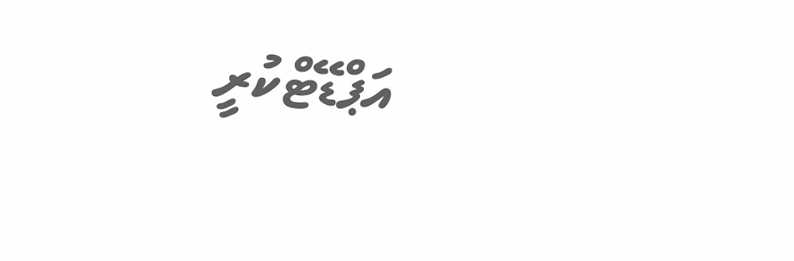އަޕްޑޭޓްކުރީ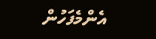އެންމެފަހުން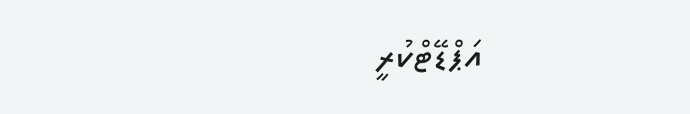އަޕްޑޭޓްކުރީ